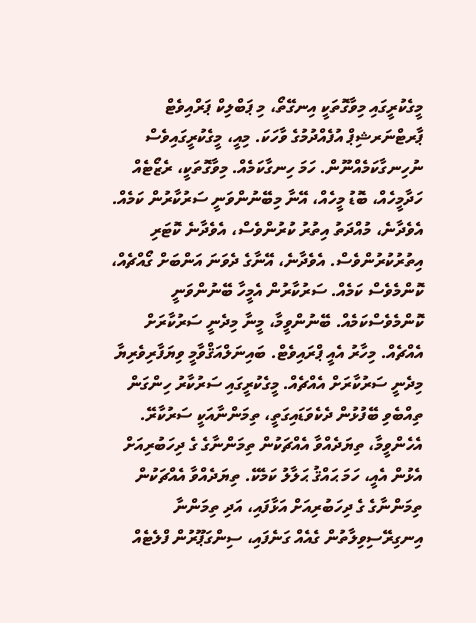މީގެކުރީގައި މިވާގޮތަކީ އިނގޭތޯ، މި ޕަބްލިކް ޕަރްއިވެޓް ޕާރޓްނަރޝިޕް އުފެއްދުމުގެ ވާހަކަ. މިއީ، މީގެކުރީގައިވެސް ނުހިނގާކަމެއްނޫން. ހަމަ ހިނގާކަމެއް. މިވާގޮތަކީ، ރެޒޯޓެއް ހަދާމީހެއް، ބޮޑު މީހެއް، އޭނާ މިބޭނުންވަނީ ސަރުކާރުން ކަމެއް. އެވެދާނެ، މުއްދަތު އިތުރު ކުރުންވެސް، އެވެދާނެ ކޮޓަރި އިތުރުކުރުންވެސް. އެވެދާނެ، އޭނާގެ ދެވަނަ އަންބަށް ގޯއްޗެއް، ކޮންމެވެސް ކަމެއް. ސަރުކާރުން އެމީހާ ބޭނުންވަނީ ކޮންމެވެސްކަމެއް. ބޭނުންވީމާ، މީނާ މިދެނީ ސަރުކާރަށް އެއްޗެއް. މިހާރު އެއީ ޕްރައިވެޓް. ބައިނަލްއަޤްވާމީ ވިޔަފާރިވެރިޔާ މިދެނީ ސަރުކާރަށް އެއްޗެއް. މީގެކުރީގައި ސަރުކާރު ހިންގަން ތިއްބެވި ބޭފުޅުން ދެކެވަޑައިގަތީ، ތިމަންނާއަކީ ސަރުކާރޭ. އެހެންވީމާ، ތިޔަދެއްވާ އެއްޗަކުން ތިމަންނާގެ ގެ ދިހަބުރިއަށް އެޅުން އެއީ، ހަމަ ޙައްޤު ޙަލާލު ކަމެކޭ. ތިޔަދެއްވާ އެއްޗަކުން ތިމަންނާގެ ގެ ދިހަބުރިއަށް އަޅާފައި، އަދި ތިމަންނާ އިނގިރޭސިވިލާތުން ގެއެއް ގަނެފައި، ސިންގަޕޫރުން ފްލެޓެއް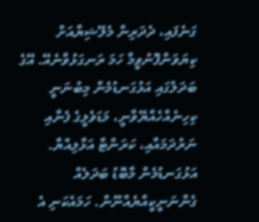ގަނެފައި، ދެދަރިން މެލޭޝިޔާއަށް ކިޔަވަންފޮނުވީމާ ހަމަ ރަނގަޅުވާނެއޭ. އޭގެ ބަދަލުގައި އަޅުގަނޑުމެން މިބުނަނީ ކިހިނެއްހެއްޔޭވާނީ، މަޑަވެލީގެ ފެނާއި ނަރުދަމައާއި، ކަރަންޓާ އަޅާލިއްޔާ. އަޅުގަނޑުމެން މާބޮޑު ބަދަލެއް ގެންނަނީކީއްޔެއްނޫން. ހަމައެކަނި އެ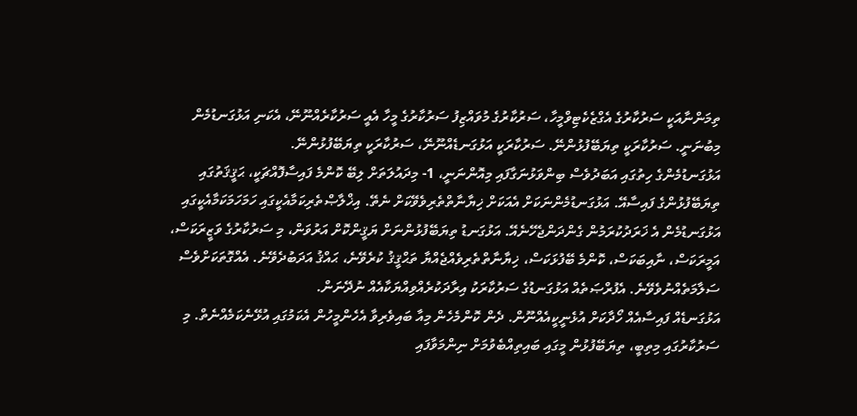ތިމަންނާއަކީ ސަރުކާރުގެ އެގްޒެކެޓިވްމީހާ، ސަރުކާރުގެ މުވައްޒިފު ސަރުކާރުގެ މީހާ އެއީ ސަރުކާރެއްނޫނޭ، އެކަނި އަޅުގަނޑުމެން މިބުނަނީ. ސަރުކާރަކީ ތިޔަބޭފުޅުންނޭ. ސަރުކާރަކީ އަޅުގަނޑެއްނޫނޭ، ސަރުކާރަކީ ތިޔަބޭފުޅުންނޭ.
އަޅުގަނޑުމެންގެ ހިތުގައި އަބަދުވެސް ބިންވަޅުނަގާފައި މިއޮންނަނީ، 1- މިދައުލަތަށް ލިބޭ ކޮންމެ ފައިސާފޮއްޗަކީ، ޙަޤީޤަތުގައި ތިޔަބޭފުޅުންގެ ފައިސާއޭ. އަޅުގަނޑުމެންނަކަށް އެއަކަށް ޚިޔާނާތްތެރިވެވޭކަށް ނެތޭ. އިޚްލާޞްތެރިކަމާއެކީގައި ހަމަހަމަކަމާއެކީގައި އަޅުގަނޑުމެން އެ ޚަރަދުކުރަމުން ގެންދަންޖެހޭނެއޭ. އަޅުގަނޑު ތިޔަބޭފުޅުންނަށް ޔަޤީންކޮށް އަރުވަން، މި ސަރުކާރުގެ ވަޒީރަކަސް، އަމީރަކަސް، ނާއިބަކަސް، ކޮންމެ ބޭފުޅަކަސް، ޚިޔާނާތްތެރިވެއްޖެއްޔާ ތަޙްޤީޤު ކުރެވޭނެ، ޙައްޤު އަދަބުދެވޭނެ. އެއްގޮތަކަށްވެސް ސަލާމަތެއްނުވެވޭނެ. އެފުރްޞަތެއް އަޅުގަނޑުގެ ސަރުކާރަކު އިރާދަކުރެއްވިއްޔަކާއެއް ނުދޭނަން.
އަޅުގަނޑެއް ފައިސާއެއް ހޯދާކަށް އުޅެނީކީއެއްނޫން. ދެން ކޮންމެހެން މިއާ ބައިވެރިވާ އެހެންމީހުން އެކަމުގައި އުޅޭނެކަމެއްނެތް. މި ސަރުކާރުގައި މިތިބީ، ތިޔަބޭފުޅުން މީގައި ބައިތިއްބެވުމަށް ނިންމަވާފައި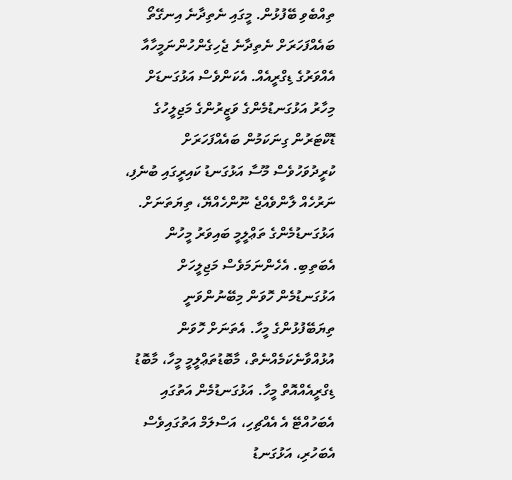ތިއްބެވި ބޭފުޅުން. މީގައި ނެތިދާނެ އިނގޭތޯ ބައެއްފަހަރަށް ނެތިދާނެ ޖެހިގެންހުންނަމީހާއާ އެއްވަރުގެ ޑިގްރީއެއް. އެކަންވެސް އަޅުގަނޑަށް މިހާރު އަޅުގަނޑުމެންގެ ވަޒީރުންގެ މަޖިލީހުގެ ޑޮކްޓަރުން ގިނަކަމުން ބައެއްފަހަރަށް ކުރީދުވަހުވެސް މޫސާ އަޅުގަނޑު ކައިރީގައި ބުނެފި، ނަރުހެއް ލާންވެއްޖެ ނޫންހެއްޔޭ، ތިޔަތަނަށް. އަޅުގަނޑުމެންގެ ތަޢްލީމީ ބައިވަރު މީހުން އެބަތިބި. އެހެންނަމަވެސް މަޖިލީހަށް އަޅުގަނޑުމެން ހޮވަން މިބޭނުންވަނީ ތިޔަބޭފުޅުންގެ މީހާ. އެތަނަށް ހޮވަން އުޅުއްވާނެކަމެއްނެތް، މާބޮޑުތަޢްލީމީ މީހާ، މާބޮޑު ޑިގްރީއެއްއޮތް މީހާ. އަޅުގަނޑުމެން އަތުގައި އެބަހުއްޓޭ އެ އެއްޗިހި، އަސްލަމް އަތުގައިވެސް އެބަހުރި، އަޅުގަނޑު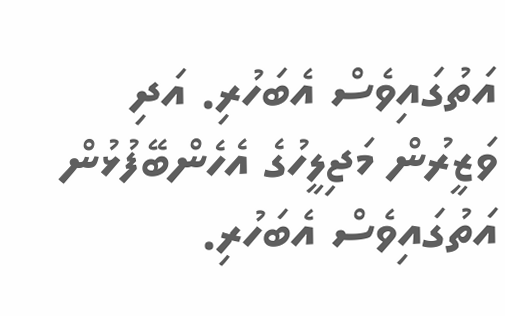އަތުގައިވެސް އެބަހުރި. އަދި ވަޒީރުން މަޖިލީހުގެ އެހެންބޭފުޅުން އަތުގައިވެސް އެބަހުރި.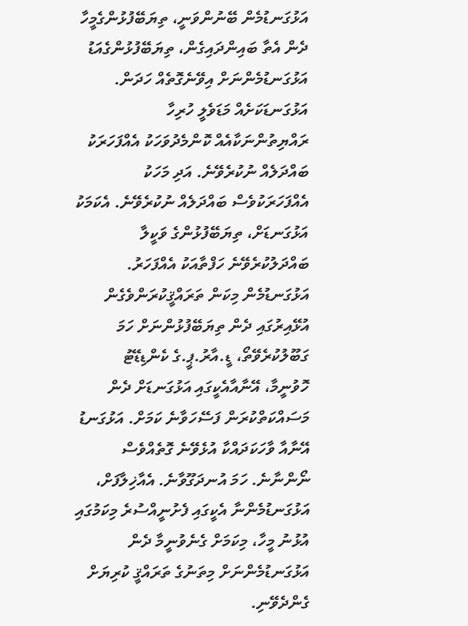އަޅުގަނޑުމެން ބޭނުންވަނީ، ތިޔަބޭފުޅުންގެމީހާ ދެން އެތާ ބައިންދައިގެން، ތިޔަބޭފުޅުންގެއަޑު އަޅުގަނޑުމެންނަށް އިވޭނެގޮތެއް ހަދަން. އަޅުގަނޑަކަށެއް މަޑަވެލީ ހުރިހާ ރައްޔިތުންނަކާއެއް ކޮންމެދުވަހަކު އެއްފަހަރަކު ބައްދަލެއް ނުކުރެވޭނެ. އަދި މަހަކު އެއްފަހަރަކުވެސް ބައްދަލެއް ނުކުރެވޭނެ. އެކަމަކު އަޅުގަނޑަށް، ތިޔަބޭފުޅުންގެ ވަކީލާ ބައްދަލުކުރެވޭނެ ހަފްތާއަކު އެއްފަހަރު. އަޅުގަނޑުމެން މިކަން ތަރައްޤީކުރަންވެގެން އުޅޭއިރުގައި ދެން ތިޔަބޭފުޅުންނަށް ހަމަ ގަބޫލުކުރެވޭތޯ، ޑީ.އާރު.ޕީ.ގެ ކެންޑިޑޭޓު ހޮވުނީމާ، އޭނާއާއެކީގައި އަޅުގަނޑަށް ދެން މަސައްކަތްކުރަން ފަސޭހަވާނެ ކަމަށް. އަޅުގަނޑު އޭނާއާ ވާހަކަދައްކާ އުޅެވޭނެ ގޮތެއްވެސް ނޯންނާނެ. ހަމަ އުނދަގޫވާނެ. އެއާޚިލާފަށް، އަޅުގަނޑުމެންނާ އެކީގައި ފެށުނީއްސުރެ މިކަމުގައި އުޅުނު މީހާ، މިކަމަށް ގެނެވުނީމާ ދެން އަޅުގަނޑުމެންނަށް މިތަނުގެ ތަރައްޤީ ކުރިޔަށް ގެންދެވޭނި.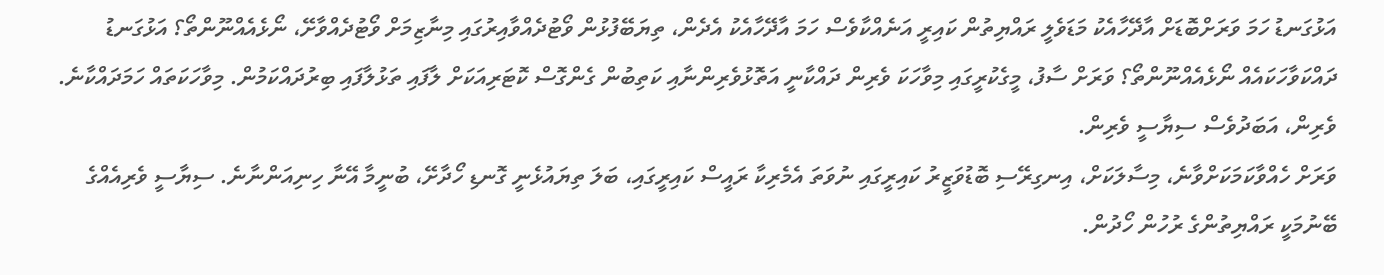އަޅުގަނޑު ހަމަ ވަރަށްބޮޑަށް އާދޭހާއެކު މަޑަވެލީ ރައްޔިތުން ކައިރީ އަނެއްކާވެސް ހަމަ އާދޭހާއެކު އެދެން، ތިޔަބޭފުޅުން ވޯޓުދެއްވާއިރުގައި މިނާޒިމަށް ވޯޓުދެއްވާށޭ، ނޯޅެއެއްނޫންތޯ؟ އަޅުގަނޑު ދައްކަވާހަކައެއް ނޯޅެއެއްނޫންތޯ؟ ވަރަށް ސާފު، މީގެކުރީގައި މިވާހަކަ ވެރިން ދައްކާނީ އަތޮޅުވެރިންނާއި ކަތިބުން ގެންގޮސް ކޮޓަރިއަކަށް ލާފައި ތަޅުލާފައި ބިރުދައްކަމުން. މިވާހަކަތައް ހަމަދައްކާނެ. ވެރިން، އަބަދުވެސް ސިޔާސީ ވެރިން.
ވަރަށް ހެއްވާކަމަކަށްވާނެ، މިސާލަކަށް، އިނގިރޭސި ބޮޑުވަޒީރު ކައިރީގައި ނުވަތަ އެމެރިކާ ރައީސް ކައިރީގައި، ބަލަ ތިޔައުޅެނީ ގޮނޑި ހޯދާށޭ، ބުނީމާ އޭނާ ހިނިއަންނާނެ. ސިޔާސީ ވެރިއެއްގެ ބޭނުމަކީ ރައްޔިތުންގެ ރުހުން ހޯދުން.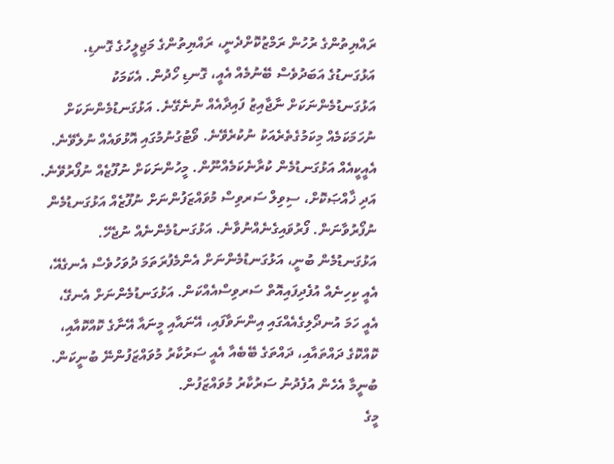ރައްޔިތުންގެ ރުހުން ރަމްޒުކޮށްދެނީ، ރައްޔިތުންގެ މަޖިލީހުގެ ގޮނޑި. އަޅުގަނޑުގެ އަބަދުވެސް ބޭނުމެއް އެއީ، ގޮނޑި ހޯދުން. އެކަމަކު އަޅުގަނޑުމެންނަކަށް ނާޖާއިޒު ފައިދާއެއް ނުނެގޭނެ. އަޅުގަނޑުމެންނަކަށް ނުހަމަކަމެއް މިކަމުގެތެރެއަކު ނުކުރެވޭނެ. ވޯޓުގުނުމުގައި އޮޅުވައެއް ނުލެވޭނެ. އެއީކީއެއް އަޅުގަނޑުމެން ކުރާނެކަމެއްނޫން. މީހުންނަކަށް ނުފޫޒެއް ނުފޯރުވޭނެ. އަދި ޚާއްޞަކޮށް، ސިވިލް ސަރވިސް މުވައްޒަފުންނަށް ނުފޫޒެއް އަޅުގަނޑުމެން ނުފޯރުވާނަން. ފޯރުވައިގެނެއްނުވާނެ. އަޅުގަނޑުމެންނެއް ނުޖެހޭ. އަޅުގަނޑުމެން ބުނީ، އަޅުގަނޑުމެންނަށް އެންމެފުރަތަމަ ދުވަހުވެސް އެނގެއޭ، އެއީ ކިހިނެއް އުފެދިފައިއޮތް ސަރވިސްއެއްކަން. އަޅުގަނޑުމެންނަށް އެނގޭ، އެއީ ހަމަ އުނދޯލިގެއެއްގައި އިންނަވާފައި، އޭނައާއި މީނައާ އޭނާގެ ކޮއްކޮއާއި، ކޮއްކޮގެ ދައްތައާއި، ދައްތަގެ ބޭބެއާ އެއީ ސަރުކާރު މުވައްޒަފުންނޭ ބުނީކަން. ބުނީމާ އެހެން އުފެދުނު ސަރުކާރު މުވައްޒަފުން.
މީގެ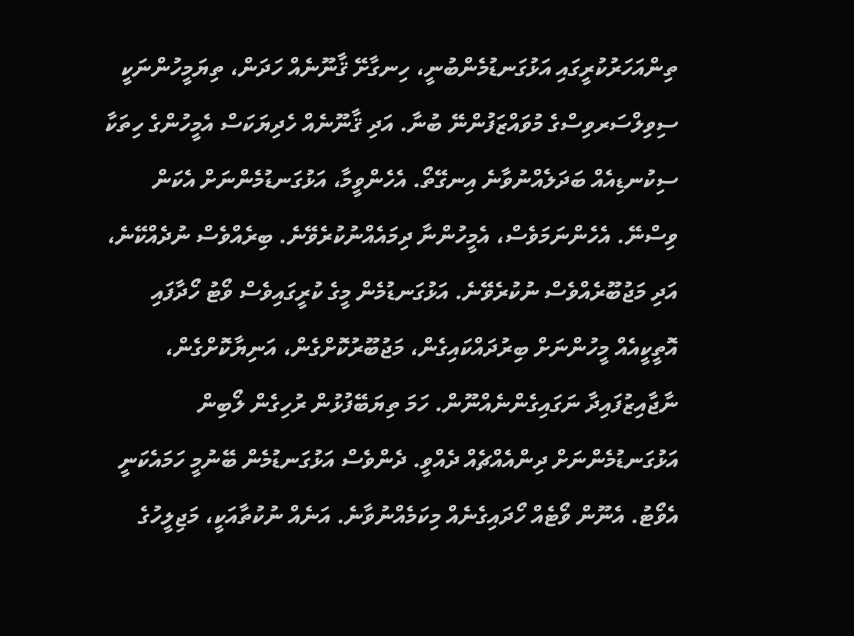ތިންއަހަރުކުރީގައި އަޅުގަނޑުމެންބުނީ، ހިނގާށޭ ޤާނޫނެއް ހަދަން، ތިޔަމީހުންނަކީ ސިވިލްސަރވިސްގެ މުވައްޒަފުންނޭ ބުނާ. އަދި ޤާނޫނެއް ހެދިޔަކަސް އެމީހުންގެ ހިތަކާ ސިކުނޑިއެއް ބަދަލެއްނުވާނެ އިނގޭތޯ. އެހެންވީމާ، އަޅުގަނޑުމެންނަށް އެކަން ވިސްނޭ. އެހެންނަމަވެސް، އެމީހުންނާ ދިމައެއްނުކުރެވޭނެ. ބިރެއްވެސް ނުދެއްކޭނެ، އަދި މަޖުބޫރެއްވެސް ނުކުރެވޭނެ. އަޅުގަނޑުމެން މީގެ ކުރީގައިވެސް ވޯޓު ހޯދާފައި އޮތީކީއެއް މީހުންނަށް ބިރުދައްކައިގެން، މަޖުބޫރުކޮށްގެން، އަނިޔާކޮށްގެން، ނާޖާއިޒުފައިދާ ނަގައިގެންނެއްނޫން. ހަމަ ތިޔަބޭފުޅުން ރުހިގެން ލޯބިން އަޅުގަނޑުމެންނަށް ދިންއެއްޗެއް ދެއްވީ. ދެންވެސް އަޅުގަނޑުމެން ބޭނުމީ ހަމައެކަނީ އެވޯޓު. އެނޫން ވޯޓެއް ހޯދައިގެނެއް މިކަމެއްނުވާނެ. އަނެއް ނުކުތާއަކީ، މަޖިލީހުގެ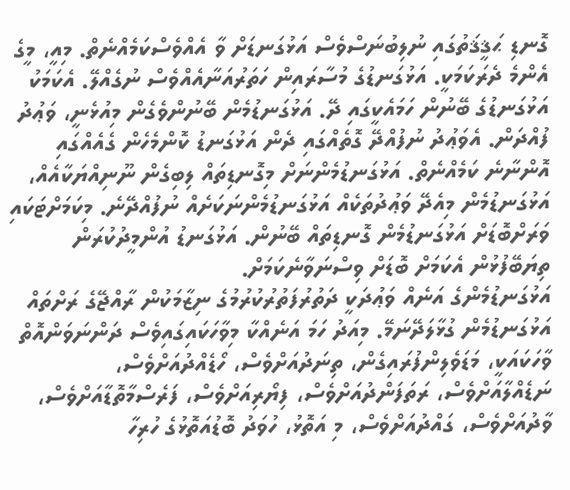ގޮނޑި ޙަޤީޤަތުގައި ނުލިބުނަސްވެސް އަޅުގަނޑަށް ވާ އެއްވެސްކަމެއްނެތް. މިއީ، މީގެ އެންމެ ދެރަކަމަކީ. އަޅުގަނޑުގެ މުސާރައިން ހަތަރުއަނާއެއްވެސް ނުގެއްލޭ. އެކަމަކު އަޅުގަނޑުގެ ބޭނުން ހަމައެކީގައި ދޭ. އަޅުގަނޑުމެން ބޭނުންވެގެން މިއުޅެނީ، ވަޢުދު ފުއްދަން. އެވަޢުދު ނުފުއްދޭ ގޮތެއްގައި ދެން އަޅުގަނޑު ކޮންމެހެން ގެއެއްގައި އޮންނާނެ ކަމެއްނެތް. އަޅުގަނޑުމެންނަށް މިގޮނޑިތައް ލިބިގެން ނޫނިއްޔަކާއެއް، އަޅުގަނޑުމެން މިއެދޭ ވަޢުދުތަކެއް އަޅުގަނޑުމެންނަކަށެއް ނުފުއްދޭނެ. މިކަމަށްޓަކައި ވަރަށްބޮޑަށް އަޅުގަނޑުމެން ގޮނޑިތައް ބޭނުން. އަޅުގަނޑު އުންމީދުކުރަން ތިޔަބޭފުޅުން އެކަމަށް ބޮޑަށް ވިސްނަވާނެކަމަށް.
އަޅުގަނޑުމެންގެ އަނެއް ވަޢުދަކީ ދަތުރުފަތުރުކުރުމުގެ ނިޒާމަކުން ރާއްޖޭގެ ރަށްތައް އަޅުގަނޑުމެން ގުޅާލަދޭނަމޭ. މިއަދު ހަމަ އަނެއްކާ މިވާހަކައިގައިވެސް ދަންނަވަންއޮތް ވާހަކައަކީ، މަޑަވެލިންފުރައިގެން، ތިނަދުއަށްވެސް، ހޯޑެއްދުއަށްވެސް، ނަޑެއްލާއަށްވެސް، ރަތަފަންދުއަށްވެސް، ފިޔޯރިއަށްވެސް، ފަރެސްމާތޮޑާއަށްވެސް، ވާދުއަށްވެސް، ގައްދުއަށްވެސް، މި އަތޮޅު، ހުވަދު ބޮޑުއަތޮޅުގެ ހުރިހާ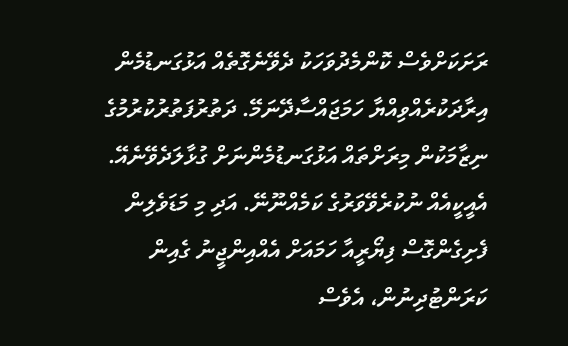ރަށަކަށްވެސް ކޮންމެދުވަހަކު ދެވޭނެގޮތެއް އަޅުގަނޑުމެން އިރާދަކުރެއްވިއްޔާ ހަމަޖައްސާދޭނަމޭ. ދަތުރުފަތުރުކުރުމުގެ ނިޒާމަކުން މިރަށްތައް އަޅުގަނޑުމެންނަށް ގުޅާލަދެވޭނެއޭ. އެއީކީއެއް ނުކުރެވޭވަރުގެ ކަމެއްނޫނޭ. އަދި މި މަޑަވެލިން ފެށިގެންގޮސް ފިޔޯރީއާ ހަމައަށް އެއްއިންޖީނު ގެއިން ކަރަންޓުދިނުން، އެވެސް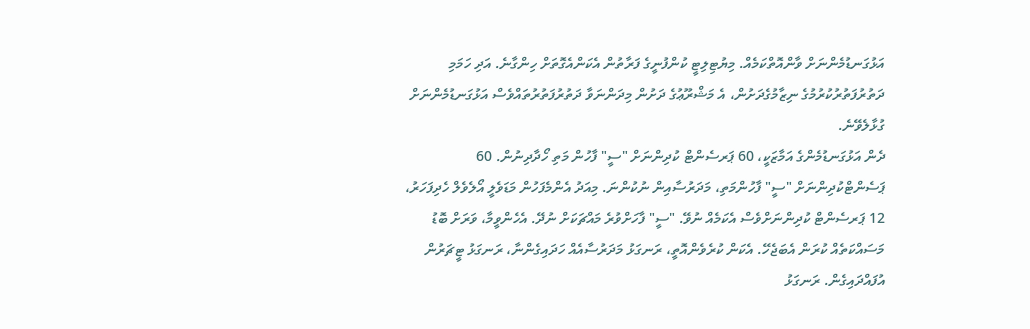އަޅުގަނޑުމެންނަށް ވާންއޮތްކަމެއް. މިޔުޓިލިޓީ ކުންފުނީގެ ފަރާތުން އެކަންއެގޮތަށް ހިންގާނެ. އަދި ހަމަމި ދަތުރުފަތުރުކުރުމުގެ ނިޒާމުގެދަށުން، އެ މަޝްރޫޢުގެ ދަށުން މިދަންނަވާ ދަތުރުފަތުރުތައްވެސް އަޅުގަނޑުމެންނަށް ގުޅާލެވޭނެ.
ދެން އަޅުގަނޑުމެންގެ އަމާޒަކީ، 60 ޕަރސެންޓް ކުދިންނަށް "ސީ" ފާހުން މަތި ހޯދާދިނުން. 60 ޕަސެންޓްކުދިންނަށް "ސީ" ފާހުންމަތި، މަދަރުސާއިން ނުކުންނަ. މިއަދު އެންމެފަހުން މަޑަވެލީ އޯލެވެލް ހެދިފަހަރު، 12 ޕަރސެންޓް ކުދިންނަށްވެސް އެކަމެއް ނުވޭ. "ސީ" ފާހަށްވުރެ މައްޗަކަށް ނުދޭ. އެހެންވީމާ، ވަރަށް ބޮޑު މަސައްކަތެއް ކުރަން އެބަޖެހޭ. އެކަން ކުރެވެންއޮތީ، ރަނގަޅު މަދަރުސާއެއް ހަދައިގެންނާ، ރަނގަޅު ޓީޗަރުން އުފައްދައިގެން. ރަނގަޅު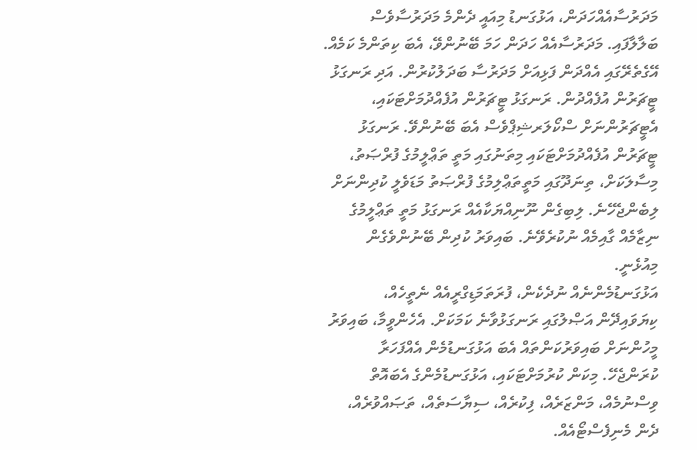މަދަރުސާއެއްހަދަން، އަޅުގަނޑު މިއައީ ދެންމެ މަދަރުސާވެސް ބަލާލާފައި. މަދަރުސާއެއް ހަދަން ހަމަ ބޭނުންވޭ، އެބަ ކިތަންމެ ކަމެއް. އޭގެތެރޭގައި އެއްދަން ފަޅިއަށް މަދަރުސާ ބަދަލުކުރުން. އަދި ރަނގަޅު ޓީޗަރުން އުފެއްދުން. ރަނގަޅު ޓީޗަރުން އުފެއްދުމަށްޓަކައި، އެޓީޗަރުންނަށް ސްކޯލަރޝިޕްވެސް އެބަ ބޭނުންވޭ. ރަނގަޅު ޓީޗަރުން އުފެއްދުމަށްޓަކައި މިތަނުގައި މަތީ ތަޢްލީމުގެ ފުރްޞަތު، މިސާލަކަށް، ތިނަދޫގައި މަތީތަޢްލިމުގެ ފުރްޞަތު މަޑަވެލީ ކުދިންނަށް ލިބެންޖެހޭނެ. ލިބިގެން ނޫނިއްޔަކާއެއް ރަނގަޅު މަތީ ތަޢްލީމުގެ ނިޒާމެއް ގާއިމެއް ނުކުރެވޭނެ. ބައިވަރު ކުދިން ބޭނުންވެގެން މިއުޅެނީ.
އަޅުގަނޑުމެންނެއް ނުދެކެން، ފުރަތަމަޑިގްރީއެއް ނެތީހެއް، ކިޔަވައިދޭން އަޞްލުގައި ރަނގަޅުވާނެ ކަމަކަށް. އެހެންވީމާ، ބައިވަރު މީހުންނަށް ބައިވަރުކަންތައް އެބަ އަޅުގަނޑުމެން އެއްފަހަރާ ކުރަންޖެހޭ. މިކަން ކުރުމަށްޓަކައި، އަޅުގަނޑުމެންގެ އެބައޮތް ވިސްނުމެއް، މަންޒަރެއް، ފިކުރެއް، ސިޔާސަތެއް، ތަޞައްވުރެއް، ދެން މެނިފެސްޓޯއެއް.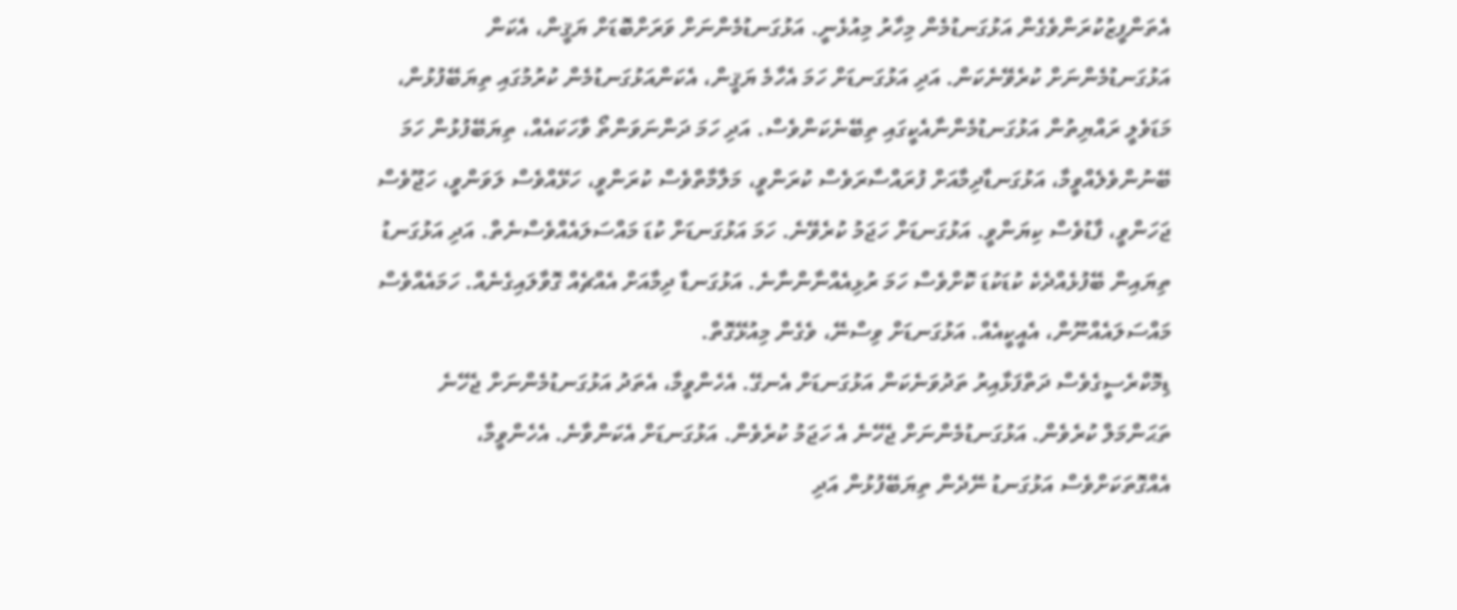އެތަންފީޒުކުރަންވެގެން އަޅުގަނޑުމެން މިހާރު މިއުޅެނީ. އަޅުގަނޑުމެންނަށް ވަރަށްބޮޑަށް ޔަޤީން، އެކަން އަޅުގަނޑުމެންނަށް ކުރެވޭނެކަން. އަދި އަޅުގަނޑަށް ހަމަ އެހާމެ ޔަޤީން، އެކަންއަޅުގަނޑުމެން ކުރުމުގައި ތިޔަބޭފުޅުން، މަޑަވެލީ ރައްޔިތުން އަޅުގަނޑުމެންނާއެކީގައި ތިބޭނެކަންވެސް. އަދި ހަމަ ދަންނަވަންތޯ ވާހަކައެއް، ތިޔަބޭފުޅުން ހަމަ ބޭނުންވެލެއްވީމާ، އަޅުގަނޑާދިމާއަށް ފުރައްސާރަވެސް ކުރަންވީ، މަލާމާތްވެސް ކުރަންވީ، ހަޅޭއްވެސް ލަވަންވީ، ހަޖޫވެސް ޖަހަންވީ، ފާޑުވެސް ކިޔަންވީ. އަޅުގަނޑަށް ހަޖަމު ކުރެވޭނެ. ހަމަ އަޅުގަނޑަށް ކުޑަ މައްސަލައެއްވެސްނެތް. އަދި އަޅުގަނޑު ތިޔައިން ބޭފުޅެއްދެކެ ކުޑަކުޑަ ކޮށްވެސް ހަމަ ރުޅިއެއްނާންނާނެ. އަޅުގަނޑާ ދިމާއަށް އެއްޗެއް ގޮވާލައިގެނެއް. ހަމައެއްވެސް މައްސަލައެއްނޫން، އެއީކީއެއް. އަޅުގަނޑަށް ވިސްނޭ، ވެގެން މިއުޅޭގޮތް.
ޑިމޮކްރެސީގެވެސް ދަތްފަޅާއިރު ތަދުވަނެކަން އަޅުގަނޑަށް އެނގޭ. އެހެންވީމާ، އެތަދު އަޅުގަނޑުމެންނަށް ޖެހޭނެ ތަޙަންމަލް ކުރެވެން. އަޅުގަނޑުމެންނަށް ޖެހޭނެ އެ ހަޖަމު ކުރެވެން. އަޅުގަނޑަށް އެކަންވާނެ. އެހެންވީމާ، އެއްގޮތަކަށްވެސް އަޅުގަނޑު ނޭދެން ތިޔަބޭފުޅުން އަދި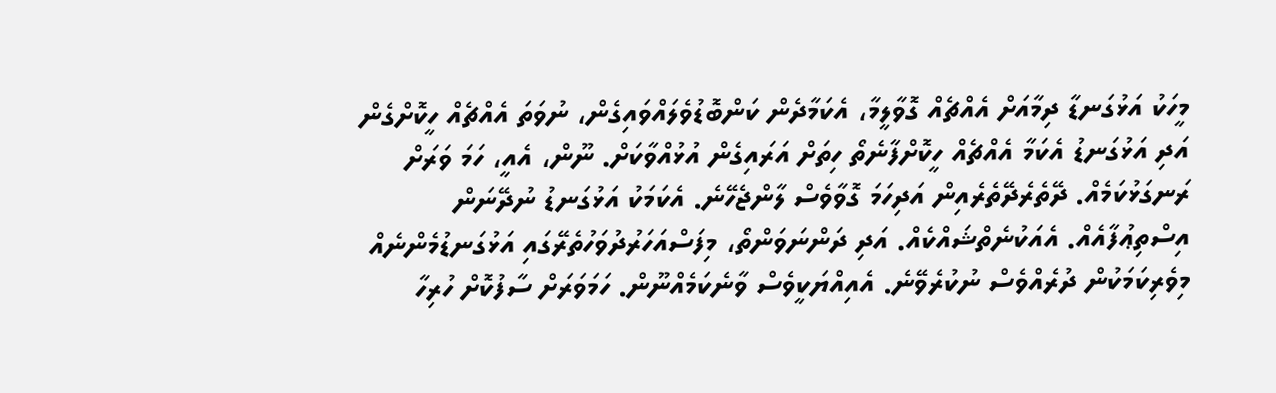މީހަކު އަޅުގަނޑާ ދިމާއަށް އެއްޗެއް ގޮވާލީމާ، އެކަމާދެން ކަންބޮޑުވެލައްވައިގެން، ނުވަތަ އެއްޗެއް ހީކޮށްގެން އަދި އަޅުގަނޑު އެކަމާ އެއްޗެއް ހީކޮށްފާނެތޯ ހިތަށް އަރައިގެން އުޅުއްވާކަށް. ނޫން، އެއީ، ހަމަ ވަރަށް ރަނގަޅުކަމެއް. ދޭތެރެދޭތެރެއިން އަދިހަމަ ގޮވާވެސް ލާންޖެހޭނެ. އެކަމަކު އަޅުގަނޑު ނުދޭނަން އިސްތިޢުފާއެއް. އެއަކުނެތްޝައްކެއް. އަދި ދަންނަވަންތޯ، މިފަސްއަހަރުދުވަހުތެރޭގައި އަޅުގަނޑުމެންނެއް މިވެރިކަމަކުން ދުރެއްވެސް ނުކުރެވޭނެ. އެއިއްޔަކީވެސް ވާނެކަމެއްނޫން. ހަމަވަރަށް ސާފުކޮށް ހުރިހާ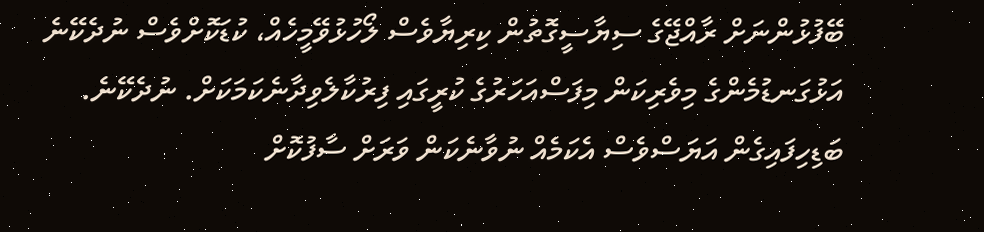ބޭފުޅުންނަށް ރާއްޖޭގެ ސިޔާސީގޮތުން ކިރިޔާވެސް ލޯހުޅުވޭމީހެއް، ކުޑަކޮށްވެސް ނުދެކޭނެ އަޅުގަނޑުމެންގެ މިވެރިކަން މިފަސްއަހަރުގެ ކުރީގައި ފިރުކާލެވިދާނެކަމަކަށް. ނުދެކޭނެ. ބަޑިހިފައިގެން އަޔަސްވެސް އެކަމެއް ނުވާނެކަން ވަރަށް ސާފުކޮށް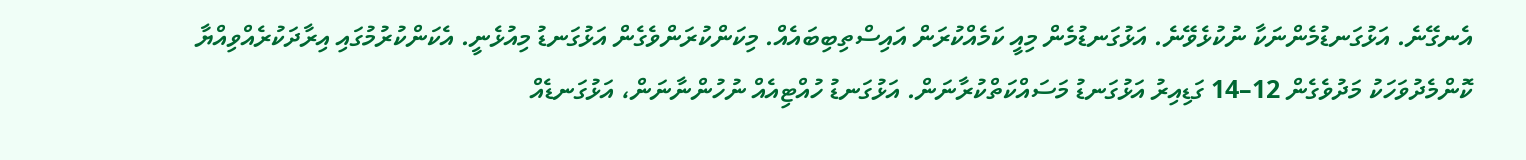އެނގޭނެ. އަޅުގަނޑުމެންނަކާ ނުކުޅެވޭނެ. އަޅުގަނޑުމެން މިއީ ކަމެއްކުރަން އައިސްތިބިބައެއް. މިކަންކުރަންވެގެން އަޅުގަނޑު މިއުޅެނީ. އެކަންކުރުމުގައި އިރާދަކުރެއްވިއްޔާ ކޮންމެދުވަހަކު މަދުވެގެން 12–14 ގަޑިއިރު އަޅުގަނޑު މަސައްކަތްކުރާނަން. އަޅުގަނޑު ހުއްޓިއެއް ނުހުންނާނަން، އަޅުގަނޑެއް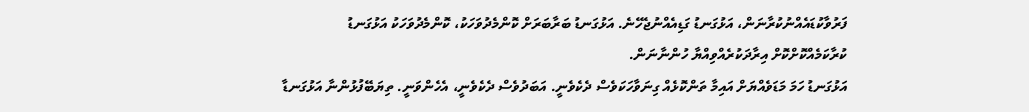ފަރުވާކުޑައެއްނުކުރާނަން، އަޅުގަނޑު ގަޑިއެއްނުޖެހޭނެ. އަޅުގަނޑު ބަރާބަރަށް ކޮންމެދުވަހަކު، ކޮންމެދުވަހަކު އަޅުގަނޑު ކުރާކަމެއްކޮށްކޮށް އިރާދަކުރެއްވިއްޔާ ހުންނާނަން.
އަޅުގަނޑު ހަމަ މަޑަވެއްޔަށް އައިމާ ތަންކޮޅެއް ގިނަވާހަކަވެސް ދެކެވެނީ. އަބަދުވެސް ދެކެވެނީ، އެހެންވަނީ. ތިޔަބޭފުޅުންނާ އަޅުގަނޑާ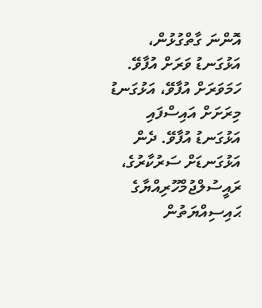އޮންނަ ގާތްގުޅުން، އަޅުގަނޑު ވަރަށް އުފާވޭ. ހަމަވަރަށް އުފާވޭ، އަޅުގަނޑު މިރަށަށް އައިސްފައި އަޅުގަނޑު އުފާވޭ. ދެން އަޅުގަނޑަށް ސަރުކާރުގެ، ރައީސުލްޖުމްހޫރިއްޔާގެ ޙައިސިއްޔަތުން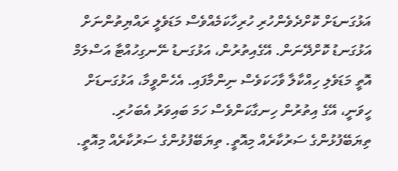އަޅުގަނޑަށް ކޮށްދެވެންހުރި ހުރިހާކަމެއްވެސް މަޑަވެލީ ރައްޔިތުންނަށް އަޅުގަނޑު ކޮށްދޭނަން. އޭގެއިތުރުން، އަޅުގަނޑު ނޭނގިހުއްޓާ އަސްލަމް އޮތީ މަޑަވެލި ހިއްކާލާ ވާހަކަވެސް ނިންމާފައި. އެހެންވީމާ، އަޅުގަނޑަށް ހީވަނީ، އޭގެ އިތުރުން ހިނގާކަންވެސް ހަމަ ބައިވަރު އެބަހުރި. ތިޔަބޭފުޅުންގެ ސަރުކާރެއް މިއޮތީ. ތިޔަބޭފުޅުންގެ ސަރުކާރެއް މިއޮތީ.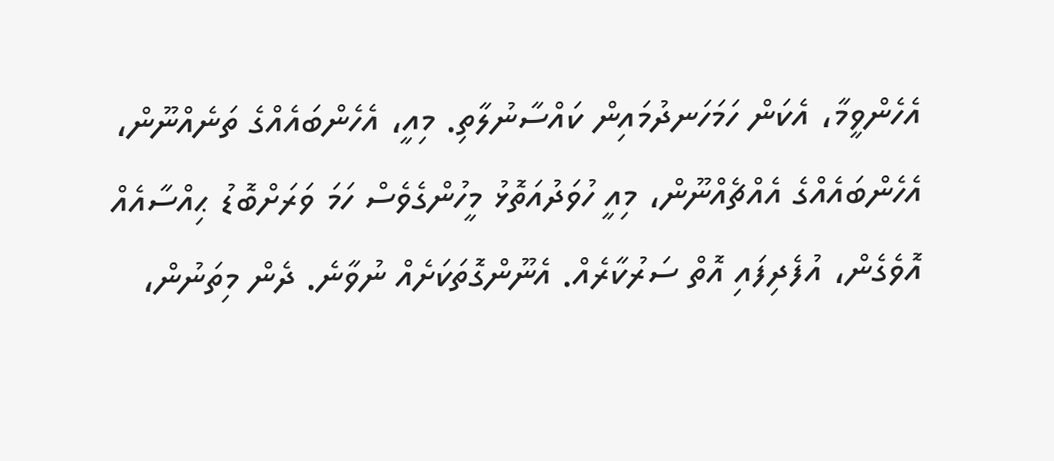އެހެންވީމާ، އެކަން ހަމަހަނދުމައިން ކައްސާނުލާތި. މިއީ، އެހެންބައެއްގެ ތަނެއްނޫން، އެހެންބައެއްގެ އެއްޗެއްނޫން، މިއީ ހުވަދުއަތޮޅު މީހުންގެވެސް ހަމަ ވަރަށްބޮޑު ޙިއްސާއެއް އޮވެގެން، އުފެދިފައި އޮތް ސަރުކާރެއް. އެނޫންގޮތަކަށެއް ނުވާނެ. ދެން މިތަނުން،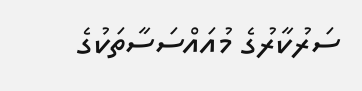ސަރުކާރުގެ މުއައްސަސާތަކުގެ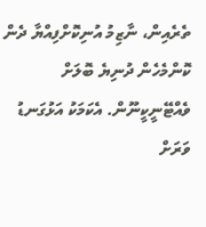ތެރެއިން، ނާޒިމު އުނިކޮށްފިއްޔާ ދެން ކޮންމެހެން ދުނިޔެ ބޮލަށް ވެއްޓޭނީކީނޫން. އެކަމަކު އަޅުގަނޑު ވަރަށް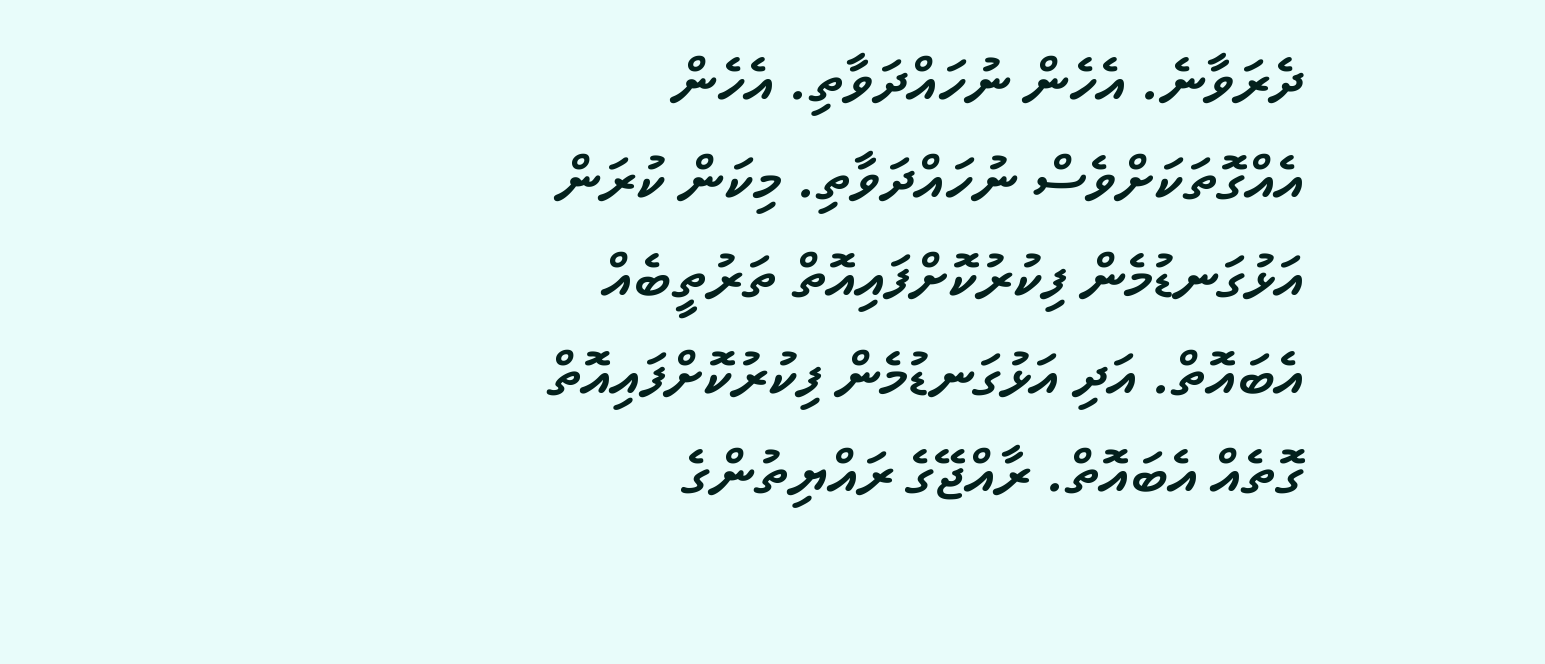ދެރަވާނެ. އެހެން ނުހައްދަވާތި. އެހެން އެއްގޮތަކަށްވެސް ނުހައްދަވާތި. މިކަން ކުރަން އަޅުގަނޑުމެން ފިކުރުކޮށްފައިއޮތް ތަރުތީބެއް އެބައޮތް. އަދި އަޅުގަނޑުމެން ފިކުރުކޮށްފައިއޮތް ގޮތެއް އެބައޮތް. ރާއްޖޭގެ ރައްޔިތުންގެ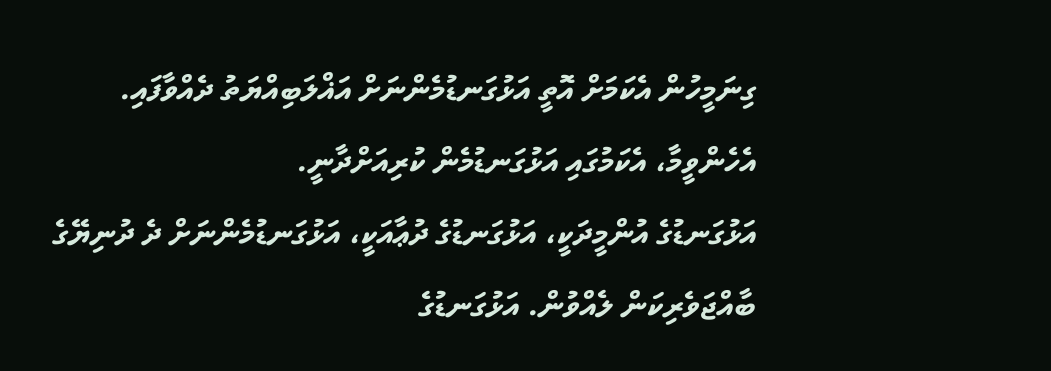ގިނަމީހުން އެކަމަށް އޮތީ އަޅުގަނޑުމެންނަށް އަޣްލަބިއްޔަތު ދެއްވާފައި. އެހެންވީމާ، އެކަމުގައި އަޅުގަނޑުމެން ކުރިއަށްދާނީ.
އަޅުގަނޑުގެ އުންމީދަކީ، އަޅުގަނޑުގެ ދުޢާއަކީ، އަޅުގަނޑުމެންނަށް ދެ ދުނިޔޭގެ ބާއްޖަވެރިކަން ލެއްވުން. އަޅުގަނޑުގެ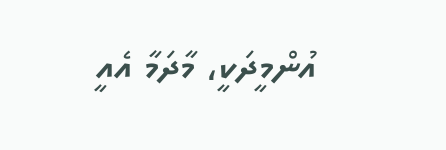އުންމީދަކީ، މާދަމާ އެއީ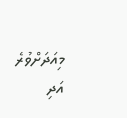މިއަދަށްވުރެ އަދި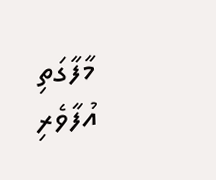މާފާގަތި އުފާވެރި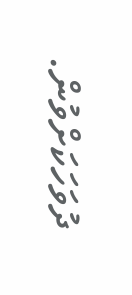ދުވަހަކަށްވުން.